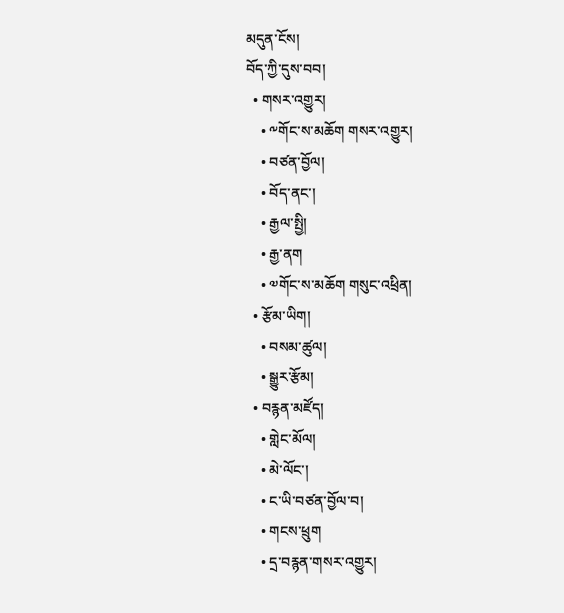མདུན་ངོས།
བོད་ཀྱི་དུས་བབ།
  • གསར་འགྱུར།
    • ༸གོང་ས་མཆོག གསར་འགྱུར།
    • བཙན་བྱོལ།
    • བོད་ནང་།
    • རྒྱལ་སྤྱི།
    • རྒྱ་ནག
    • ༧གོང་ས་མཆོག གསུང་འཕྲིན།
  • རྩོམ་ཡིག།
    • བསམ་ཚུལ།
    • སྒྱུར་རྩོམ།
  • བརྙན་མཛོད།
    • གླེང་མོལ།
    • མེ་ལོང་།
    • ང་ཡི་བཙན་བྱོལ་བ།
    • གངས་ཕྲུག
    • དྲ་བརྙན་གསར་འགྱུར།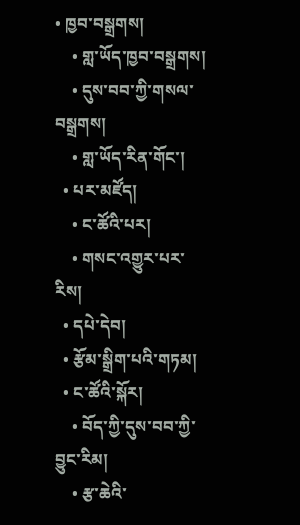• ཁྱབ་བསྒྲགས།
    • གླ་ཡོད་ཁྱབ་བསྒྲགས།
    • དུས་བབ་ཀྱི་གསལ་བསྒྲགས།
    • གླ་ཡོད་རིན་གོང་།
  • པར་མཛོད།
    • ང་ཚོའི་པར།
    • གསང་འགྱུར་པར་རིས།
  • དཔེ་དེབ།
  • རྩོམ་སྒྲིག་པའི་གཏམ།
  • ང་ཚོའི་སྐོར།
    • བོད་ཀྱི་དུས་བབ་ཀྱི་བྱུང་རིམ།
    • རྩ་ཆེའི་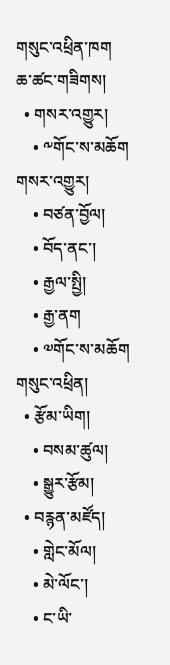གསུང་འཕྲིན་ཁག
ཆ་ཚང་གཟིགས།
  • གསར་འགྱུར།
    • ༸གོང་ས་མཆོག གསར་འགྱུར།
    • བཙན་བྱོལ།
    • བོད་ནང་།
    • རྒྱལ་སྤྱི།
    • རྒྱ་ནག
    • ༧གོང་ས་མཆོག གསུང་འཕྲིན།
  • རྩོམ་ཡིག།
    • བསམ་ཚུལ།
    • སྒྱུར་རྩོམ།
  • བརྙན་མཛོད།
    • གླེང་མོལ།
    • མེ་ལོང་།
    • ང་ཡི་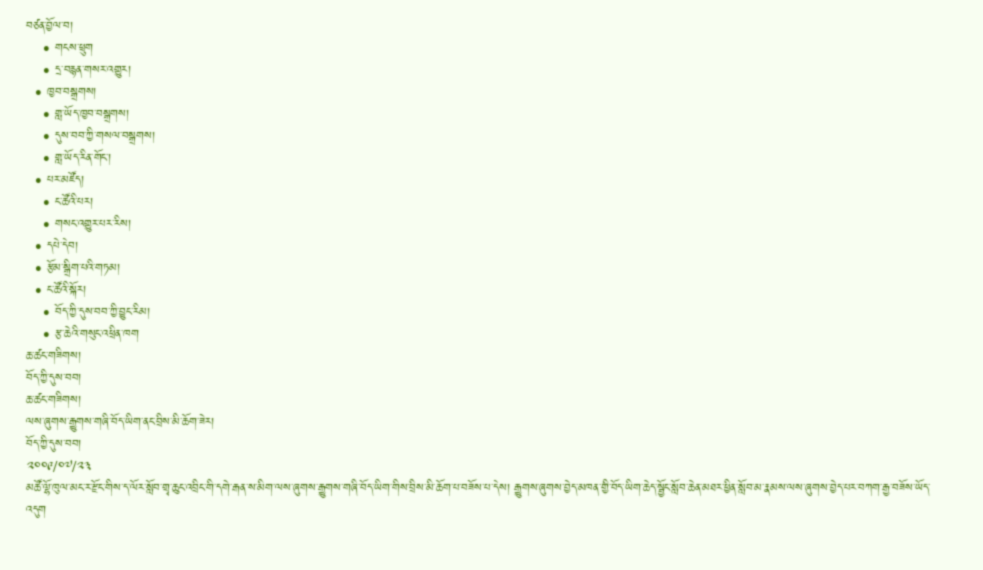བཙན་བྱོལ་བ།
    • གངས་ཕྲུག
    • དྲ་བརྙན་གསར་འགྱུར།
  • ཁྱབ་བསྒྲགས།
    • གླ་ཡོད་ཁྱབ་བསྒྲགས།
    • དུས་བབ་ཀྱི་གསལ་བསྒྲགས།
    • གླ་ཡོད་རིན་གོང་།
  • པར་མཛོད།
    • ང་ཚོའི་པར།
    • གསང་འགྱུར་པར་རིས།
  • དཔེ་དེབ།
  • རྩོམ་སྒྲིག་པའི་གཏམ།
  • ང་ཚོའི་སྐོར།
    • བོད་ཀྱི་དུས་བབ་ཀྱི་བྱུང་རིམ།
    • རྩ་ཆེའི་གསུང་འཕྲིན་ཁག
ཆ་ཚང་གཟིགས།
བོད་ཀྱི་དུས་བབ།
ཆ་ཚང་གཟིགས།
ལས་ཞུགས་རྒྱུགས་གཞི་བོད་ཡིག་ནང་བྲིས་མི་ཆོག་ཟེར།
བོད་ཀྱི་དུས་བབ།
༢༠༠༩/༠༧/༢༣
མཚོ་ལྷོ་ཁུལ་མང་ར་རྫོང་གིས་ད་ལོར་སློབ་གྲྭ་ཆུང་འབྲིང་གི་དགེ་རྒན་ས་མིག་ལས་ཞུགས་རྒྱུགས་གཞི་བོད་ཡིག་གིས་བྲིས་མི་ཆོག་པ་བཟོས་པ་དེས། རྒྱུགས་ཞུགས་བྱེད་མཁན་གྱི་བོད་ཡིག་ཆེད་སྦྱོང་སློབ་ཆེན་མཐར་ཕྱིན་སློབ་མ་རྣམས་ལས་ཞུགས་བྱེད་པར་བཀག་རྒྱ་བཟོས་ཡོད་འདུག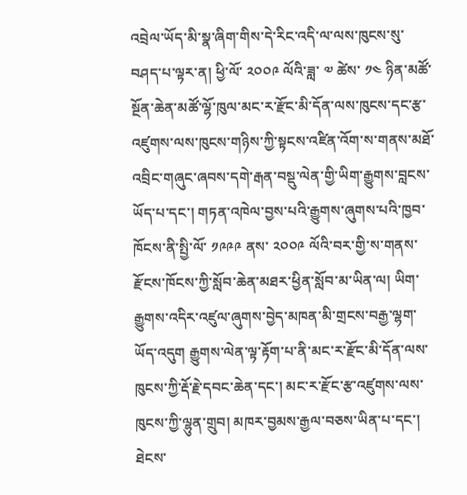འབྲེལ་ཡོད་མི་སྣ་ཞིག་གིས་དེ་རིང་འདི་ལ་ལས་ཁུངས་སུ་བཤད་པ་ལྟར་ན། ཕྱི་ལོ་ ༢༠༠༩ ལོའི་ཟླ་ ༧ ཚེས་ ༡༤ ཉིན་མཚོ་སྔོན་ཆེན་མཚོ་ལྷོ་ཁུལ་མང་ར་རྫོང་མི་དོན་ལས་ཁུངས་དང་རྩ་འཛུགས་ལས་ཁུངས་གཉིས་ཀྱི་སྟངས་འཛིན་འོག་ས་གནས་མཐོ་འབྲིང་གཞུང་ཞབས་དགེ་རྒན་བསྡུ་ལེན་གྱི་ཡིག་རྒྱུགས་བླངས་ཡོད་པ་དང་། གཏན་འཁེལ་བྱས་པའི་རྒྱུགས་ཞུགས་པའི་ཁྱབ་ཁོངས་ནི་སྤྱི་ལོ་ ༡༩༩༩ ནས་ ༢༠༠༩ ལོའི་བར་གྱི་ས་གནས་རྫོངས་ཁོངས་ཀྱི་སློབ་ཆེན་མཐར་ཕྱིན་སློབ་མ་ཡིན་ལ། ཡིག་རྒྱུགས་འདིར་འཛུལ་ཞུགས་བྱེད་མཁན་མི་གྲངས་བརྒྱ་ལྷག་ཡོད་འདུག རྒྱུགས་ལེན་ལྟ་རྟོག་པ་ནི་མང་ར་རྫོང་མི་དོན་ལས་ཁུངས་ཀྱི་རྡོ་རྗེ་དབང་ཆེན་དང་། མང་ར་རྫོང་རྩ་འཛུགས་ལས་ཁུངས་ཀྱི་ལྷུན་གྲུབ། མཁར་བྱམས་རྒྱལ་བཅས་ཡིན་པ་དང་། ཐེངས་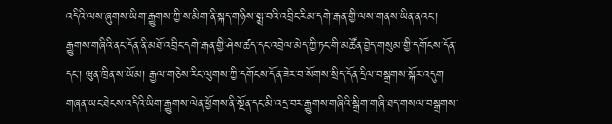འདིའི་ལས་ཞུགས་ཡིག་རྒྱུགས་ཀྱི་ས་མིག་ནི་སྐད་གཉིས་སྨྲ་བའི་འབྲིང་རིམ་དགེ་རྒན་གྱི་ལས་གནས་ཡིན་ནའང་།  རྒྱུགས་གཞིའི་ནང་དོན་ནི་མཐོ་འབྲིང་དགེ་རྒན་གྱི་ཤེས་ཚད་དང་འབྲེལ་མེད་ཀྱི་ཏང་གི་མཚོན་བྱེད་གསུམ་གྱི་དགོངས་དོན་དང་། ཝུན་ཁྲིན་ས་ཡོམ། རྒྱལ་གཅེས་རིང་ལུགས་ཀྱི་དགོངས་དོན་ཟེར་བ་སོགས་སྲིད་དོན་དྲིལ་བསྒྲགས་སྐོར་འདུག གཞན་ཡང་ཐེངས་འདིའི་ཡིག་རྒྱུགས་ལེན་ཕྱོགས་ནི་སྔོན་དང་མི་འདྲ་བར་རྒྱུགས་གཞིའི་སྒྲིག་གཞི་ཐད་གསལ་བསྒྲགས་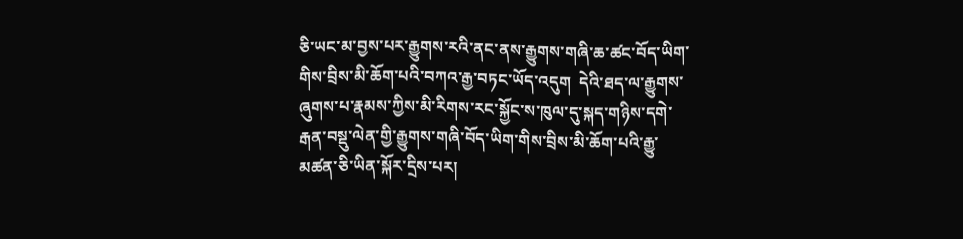ཅི་ཡང་མ་བྱས་པར་རྒྱུགས་རའི་ནང་ནས་རྒྱུགས་གཞི་ཆ་ཚང་བོད་ཡིག་གིས་བྲིས་མི་ཆོག་པའི་བཀའ་རྒྱ་བཏང་ཡོད་འདུག  དེའི་ཐད་ལ་རྒྱུགས་ཞུགས་པ་རྣམས་ཀྱིས་མི་རིགས་རང་སྐྱོང་ས་ཁུལ་དུ་སྐད་གཉིས་དགེ་རྒན་བསྡུ་ལེན་གྱི་རྒྱུགས་གཞི་བོད་ཡིག་གིས་བྲིས་མི་ཆོག་པའི་རྒྱུ་མཚན་ཅི་ཡིན་སྐོར་དྲིས་པར།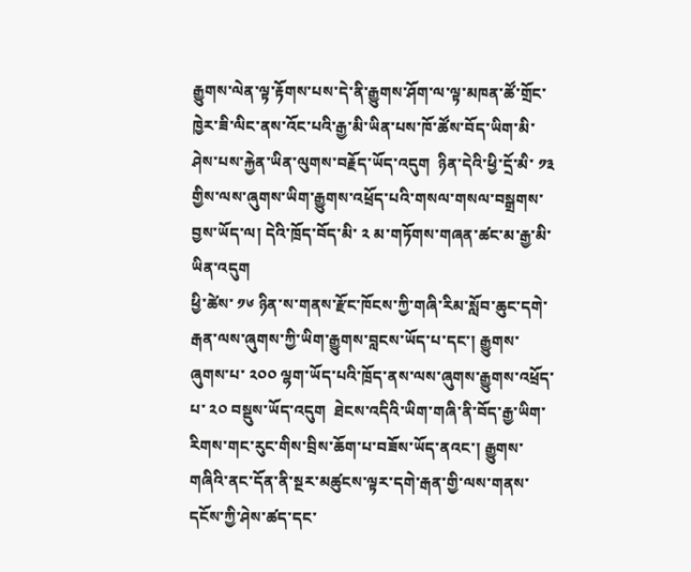རྒྱུགས་ལེན་ལྟ་རྟོགས་པས་དེ་ནི་རྒྱུགས་ཤོག་ལ་ལྟ་མཁན་ཚོ་གྲོང་ཁྱེར་ཟི་ལིང་ནས་འོང་པའི་རྒྱ་མི་ཡིན་པས་ཁོ་ཚོས་བོད་ཡིག་མི་ཤེས་པས་རྐྱེན་ཡིན་ལུགས་བརྗོད་ཡོད་འདུག  ཉིན་དེའི་ཕྱི་དྲོ་མི་ ༡༣ གྱིས་ལས་ཞུགས་ཡིག་རྒྱུགས་འཕྲོད་པའི་གསལ་གསལ་བསྒྲགས་བྱས་ཡོད་ལ། དེའི་ཁྲོད་བོད་མི་ ༢ མ་གཏོགས་གཞན་ཚང་མ་རྒྱ་མི་ཡིན་འདུག
ཕྱི་ཚེས་ ༡༦ ཉིན་ས་གནས་རྫོང་ཁོངས་ཀྱི་གཞི་རིམ་སློབ་ཆུང་དགེ་རྒན་ལས་ཞུགས་ཀྱི་ཡིག་རྒྱུགས་བླངས་ཡོད་པ་དང་། རྒྱུགས་ཞུགས་པ་ ༢༠༠ ལྷག་ཡོད་པའི་ཁྲོད་ནས་ལས་ཞུགས་རྒྱུགས་འཕྲོད་པ་ ༢༠ བསྡུས་ཡོད་འདུག  ཐེངས་འདིའི་ཡིག་གཞི་ནི་བོད་རྒྱ་ཡིག་རིགས་གང་རུང་གིས་བྲིས་ཆོག་པ་བཟོས་ཡོད་ནའང་། རྒྱུགས་གཞིའི་ནང་དོན་ནི་སྔར་མཚུངས་ལྟར་དགེ་རྒན་གྱི་ལས་གནས་དངོས་ཀྱི་ཤེས་ཚད་དང་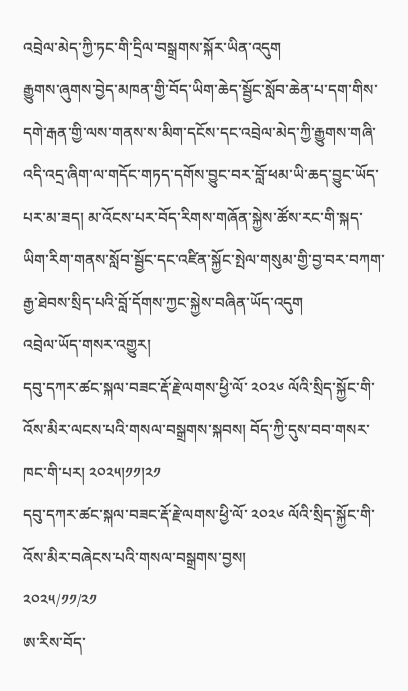འབྲེལ་མེད་ཀྱི་ཏང་གི་དྲིལ་བསྒྲགས་སྐོར་ཡིན་འདུག
རྒྱུགས་ཞུགས་བྱེད་མཁན་གྱི་བོད་ཡིག་ཆེད་སྦྱོང་སློབ་ཆེན་པ་དག་གིས་དགེ་རྒན་གྱི་ལས་གནས་ས་མིག་དངོས་དང་འབྲེལ་མེད་ཀྱི་རྒྱུགས་གཞི་འདི་འདྲ་ཞིག་ལ་གདོང་གཏད་དགོས་བྱུང་བར་བློ་ཕམ་ཡི་ཆད་བྱུང་ཡོད་པར་མ་ཟད། མ་འོངས་པར་བོད་རིགས་གཞོན་སྐྱེས་ཚོས་རང་གི་སྐད་ཡིག་རིག་གནས་སློབ་སྦྱོང་དང་འཛིན་སྐྱོང་སྤེལ་གསུམ་གྱི་བྱ་བར་བཀག་རྒྱ་ཐེབས་སྲིད་པའི་བློ་དོགས་ཀྱང་སྐྱེས་བཞིན་ཡོད་འདུག
འབྲེལ་ཡོད་གསར་འགྱུར།
དབུ་དཀར་ཚང་སྐལ་བཟང་རྡོ་རྗེ་ལགས་ཕྱི་ལོ་ ༢༠༢༦ ལོའི་སྲིད་སྐྱོང་གི་འོས་མིར་ལངས་པའི་གསལ་བསྒྲགས་སྐབས། བོད་ཀྱི་དུས་བབ་གསར་ཁང་གི་པར། ༢༠༢༥།༡༡།༢༡
དབུ་དཀར་ཚང་སྐལ་བཟང་རྡོ་རྗེ་ལགས་ཕྱི་ལོ་ ༢༠༢༦ ལོའི་སྲིད་སྐྱོང་གི་འོས་མིར་བཞེངས་པའི་གསལ་བསྒྲགས་བྱས།
༢༠༢༥/༡༡/༢༡
ཨ་རིས་བོད་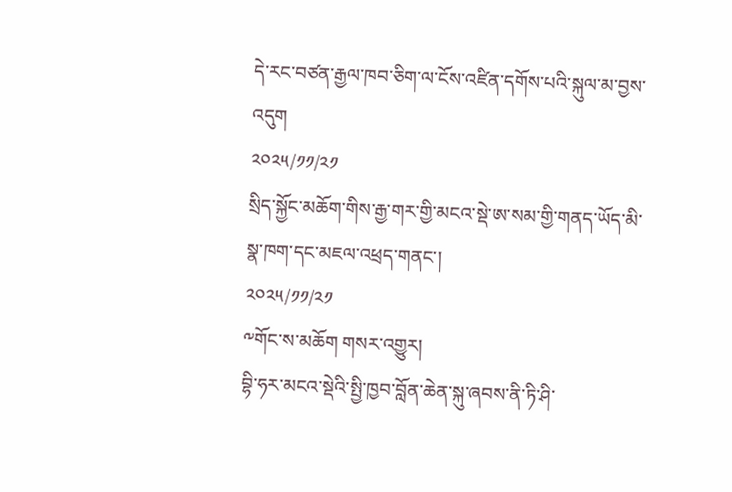དེ་རང་བཙན་རྒྱལ་ཁབ་ཅིག་ལ་ངོས་འཛིན་དགོས་པའི་སྐུལ་མ་བྱས་འདུག
༢༠༢༥/༡༡/༢༡
སྲིད་སྐྱོང་མཆོག་གིས་རྒྱ་གར་གྱི་མངའ་སྡེ་ཨ་སམ་གྱི་གནད་ཡོད་མི་སྣ་ཁག་དང་མཇལ་འཕྲད་གནང་།
༢༠༢༥/༡༡/༢༡
༸གོང་ས་མཆོག གསར་འགྱུར།
བྷི་ཧར་མངའ་སྡེའི་སྤྱི་ཁྱབ་བློན་ཆེན་སྐུ་ཞབས་ནི་ཏི་ཤི་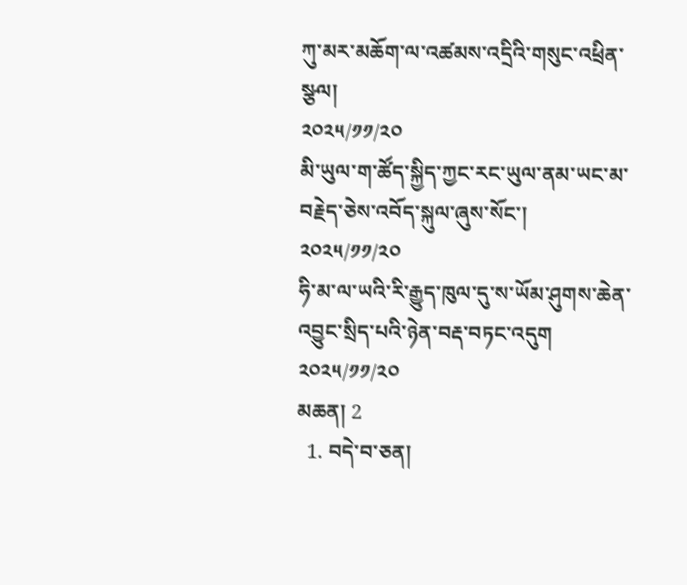ཀུ་མར་མཆོག་ལ་འཚམས་འདྲིའི་གསུང་འཕྲིན་སྩལ།
༢༠༢༥/༡༡/༢༠
མི་ཡུལ་ག་ཚོད་སྐྱིད་ཀྱང་རང་ཡུལ་ནམ་ཡང་མ་བརྗེད་ཅེས་འབོད་སྐུལ་ཞུས་སོང་།
༢༠༢༥/༡༡/༢༠
ཧི་མ་ལ་ཡའི་རི་རྒྱུད་ཁུལ་དུ་ས་ཡོམ་ཤུགས་ཆེན་འབྱུང་སྲིད་པའི་ཉེན་བརྡ་བཏང་འདུག
༢༠༢༥/༡༡/༢༠
མཆན། 2
  1. བདེ་བ་ཅན།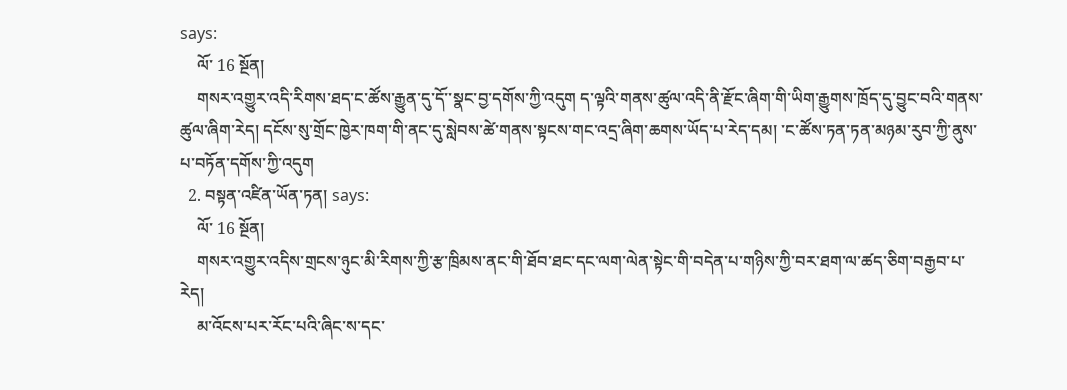says:
    ལོ་ 16 སྔོན།
    གསར་འགྱུར་འདི་རིགས་ཐད་ང་ཚོས་རྒྱུན་དུ་དོ་་སྣང་བྱ་དགོས་ཀྱི་འདུག ད་ལྟའི་གནས་ཚུལ་འདི་ནི་རྫོང་ཞིག་གི་ཡིག་རྒྱུགས་ཁྲོད་དུ་བྱུང་བའི་གནས་ཚུལ་ཞིག་རེད། དངོས་སུ་གྲོང་ཁྱེར་ཁག་གི་ནང་དུ་སླེབས་ཚེ་གནས་སྟངས་གང་འདྲ་ཞིག་ཆགས་ཡོད་པ་རེད་དམ། ་ང་ཚོས་ཏན་ཏན་མཉམ་རུབ་ཀྱི་ནུས་པ་བཏོན་དགོས་ཀྱི་འདུག
  2. བསྟན་འཛིན་ཡོན་ཏན། says:
    ལོ་ 16 སྔོན།
    གསར་འགྱུར་འདིས་གྲངས་ཉུང་མི་རིགས་ཀྱི་རྩ་ཁྲིམས་ནང་གི་ཐོབ་ཐང་དང་ལག་ལེན་སྟེང་གི་བདེན་པ་གཉིས་ཀྱི་བར་ཐག་ལ་ཚད་ཅིག་བརྒྱབ་པ་རེད།
    མ་འོངས་པར་རོང་པའི་ཞིང་ས་དང་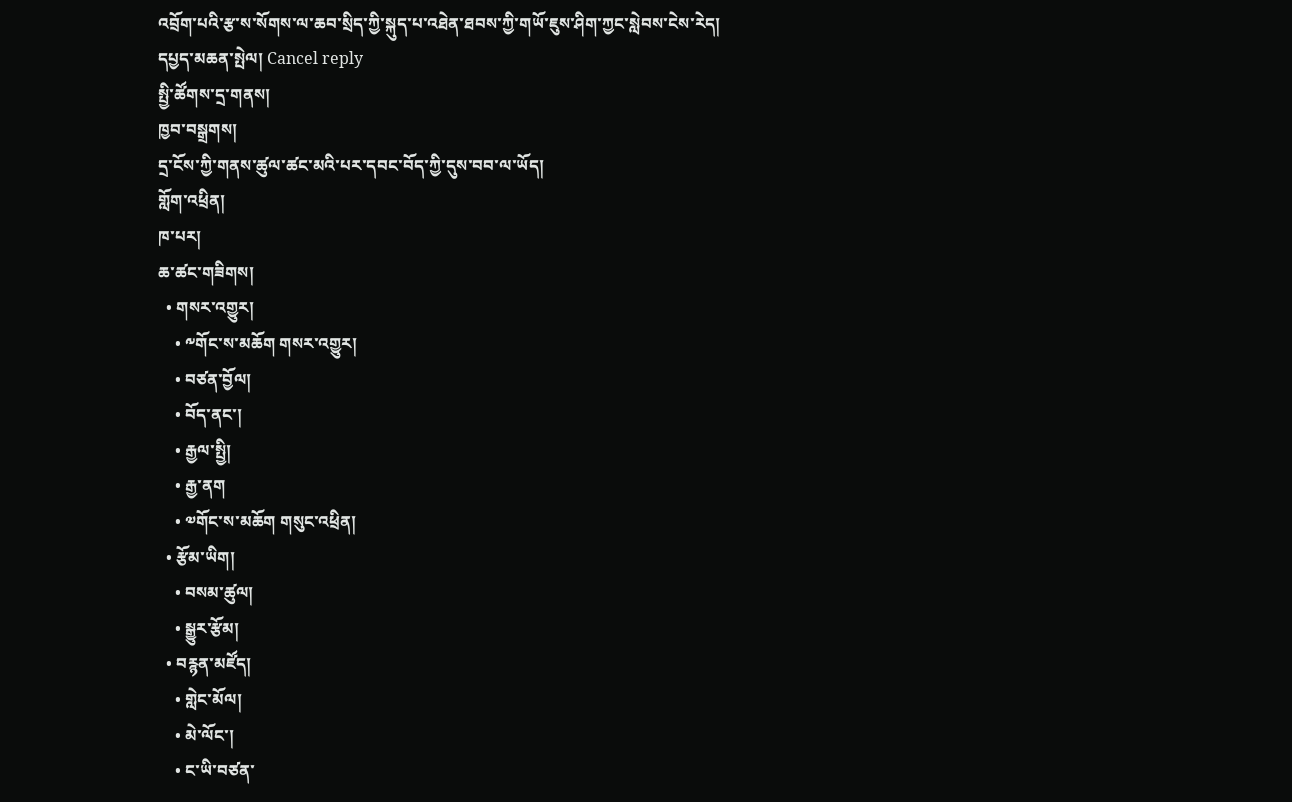འབྲོག་པའི་རྩ་ས་སོགས་ལ་ཆབ་སྲིད་ཀྱི་སྐུད་པ་འཐེན་ཐབས་ཀྱི་གཡོ་ཇུས་ཤིག་ཀྱང་སླེབས་ངེས་རེད།
དཔྱད་མཆན་སྤེལ། Cancel reply
སྤྱི་ཚོགས་དྲ་གནས།
ཁྱབ་བསྒྲགས།
དྲ་ངོས་ཀྱི་གནས་ཚུལ་ཚང་མའི་པར་དབང་བོད་ཀྱི་དུས་བབ་ལ་ཡོད།
གློག་འཕྲིན།
ཁ་པར།
ཆ་ཚང་གཟིགས།
  • གསར་འགྱུར།
    • ༸གོང་ས་མཆོག གསར་འགྱུར།
    • བཙན་བྱོལ།
    • བོད་ནང་།
    • རྒྱལ་སྤྱི།
    • རྒྱ་ནག
    • ༧གོང་ས་མཆོག གསུང་འཕྲིན།
  • རྩོམ་ཡིག།
    • བསམ་ཚུལ།
    • སྒྱུར་རྩོམ།
  • བརྙན་མཛོད།
    • གླེང་མོལ།
    • མེ་ལོང་།
    • ང་ཡི་བཙན་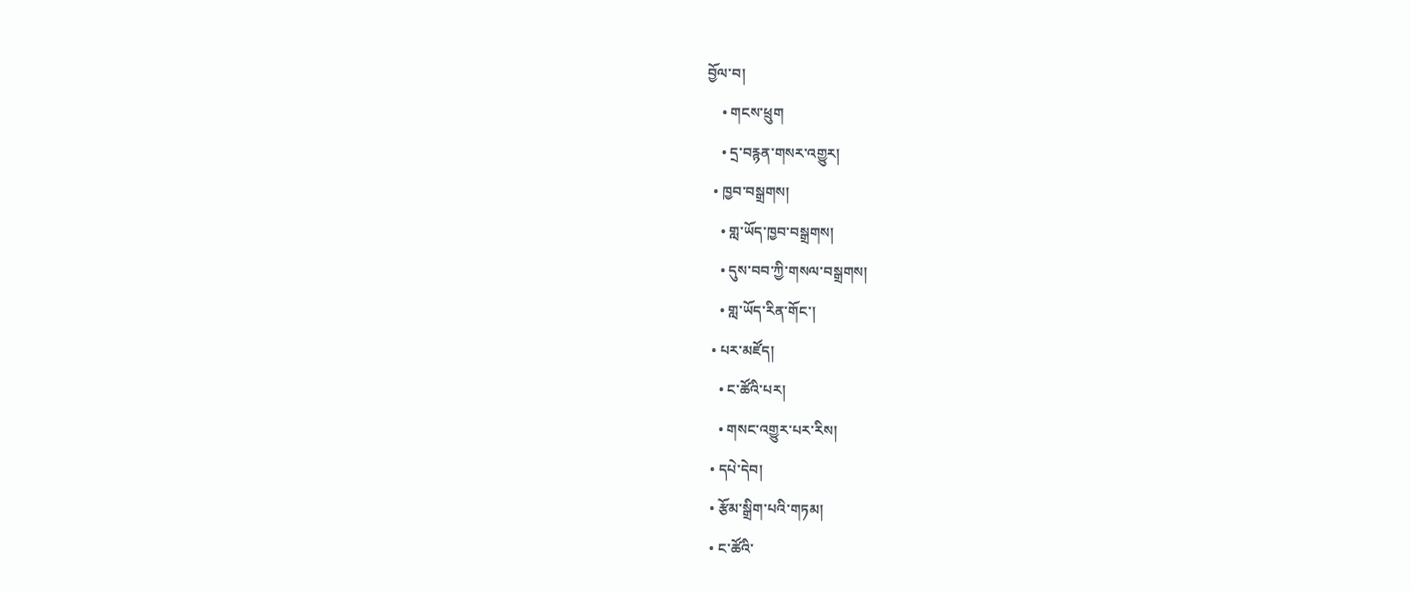བྱོལ་བ།
    • གངས་ཕྲུག
    • དྲ་བརྙན་གསར་འགྱུར།
  • ཁྱབ་བསྒྲགས།
    • གླ་ཡོད་ཁྱབ་བསྒྲགས།
    • དུས་བབ་ཀྱི་གསལ་བསྒྲགས།
    • གླ་ཡོད་རིན་གོང་།
  • པར་མཛོད།
    • ང་ཚོའི་པར།
    • གསང་འགྱུར་པར་རིས།
  • དཔེ་དེབ།
  • རྩོམ་སྒྲིག་པའི་གཏམ།
  • ང་ཚོའི་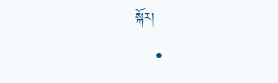སྐོར།
    •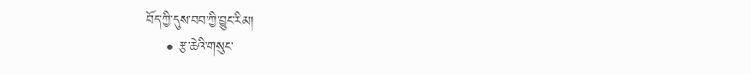བོད་ཀྱི་དུས་བབ་ཀྱི་བྱུང་རིམ།
    • རྩ་ཆེའི་གསུང་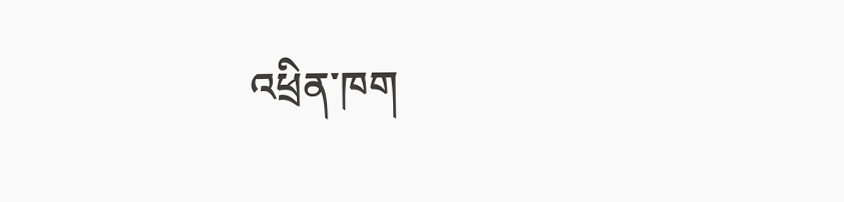འཕྲིན་ཁག